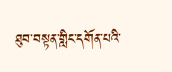ཐུབ་བསྟན་གླིང་དགོན་པའི་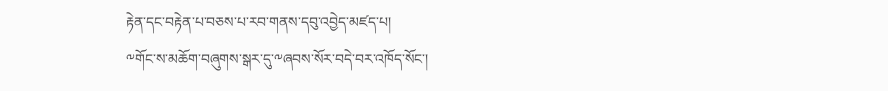རྟེན་དང་བརྟེན་པ་བཅས་པ་རབ་གནས་དབུ་འབྱེད་མཛད་པ།
༸གོང་ས་མཆོག་བཞུགས་སྒར་དུ་༸ཞབས་སོར་བདེ་བར་འཁོད་སོང་།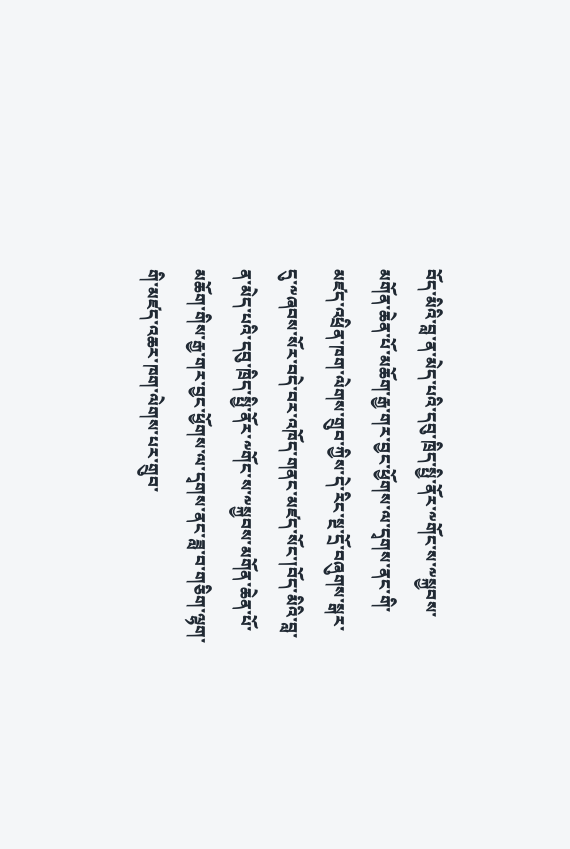བོད་མིའི་བླ་ན་མེད་པའི་དབུ་ཁྲིད་སྤྱི་ནོར་༸གོང་ས་༸སྐྱབས་མགོན་ཆེན་པོ་མཆོག་རྒྱ་གར་བྱང་ཕྱོགས་ལ་དྭགས་ནང་གི་མཛད་འཕྲིན་ཁག་ལེགས་གྲུབ་ཀྱིས་དེ་རིང་སྔ་དྲོ་བཞུགས་སྒར་དུ་༸ཞབས་སོར་བདེ་བར་འཁོད་གནང་མཛད་སོང་།བོད་མིའི་བླ་ན་མེད་པའི་དབུ་ཁྲིད་སྤྱི་ནོར་༸གོང་ས་༸སྐྱབས་མགོན་ཆེན་པོ་མཆོག་གིས་རྒྱ་གར་བྱང་ཕྱོགས་ལ་དྭགས་ནང་ཟླ་བ་གཅིག་ལྷག་གི་མཛད་འཆར་ཁག་ལེགས་པར་གྲུབ་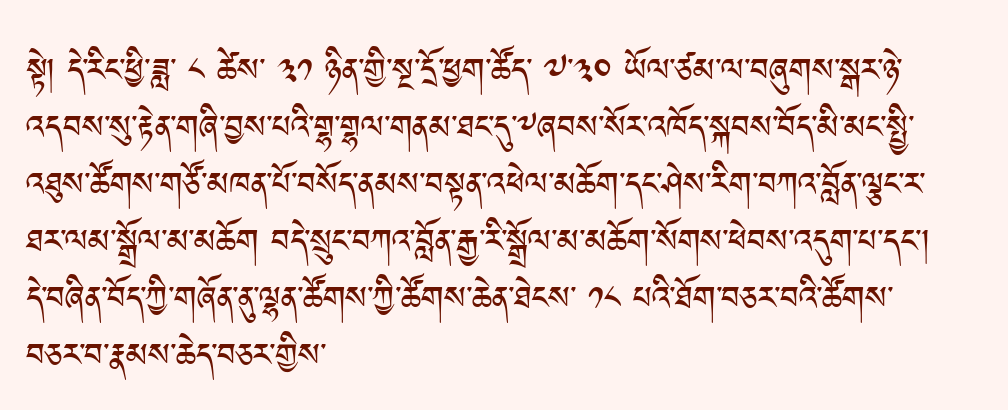སྟེ། དེ་རིང་ཕྱི་ཟླ་ ༨ ཚེས་ ༣༡ ཉིན་གྱི་སྔ་དྲོ་ཕྱག་ཚོད་ ༧་༣༠ ཡོལ་ཙམ་ལ་བཞུགས་སྒར་ཉེ་འདབས་སུ་རྟེན་གཞི་བྱས་པའི་གྷ་གྷལ་གནམ་ཐང་དུ་༸ཞབས་སོར་འཁོད་སྐབས་བོད་མི་མང་སྤྱི་འཐུས་ཚོགས་གཙོ་མཁན་པོ་བསོད་ནམས་བསྟན་འཕེལ་མཆོག་དང་ཤེས་རིག་བཀའ་བློན་ལྕང་ར་ཐར་ལམ་སྒྲོལ་མ་མཆོག བདེ་སྲུང་བཀའ་བློན་རྒྱ་རི་སྒྲོལ་མ་མཆོག་སོགས་ཕེབས་འདུག་པ་དང་། དེ་བཞིན་བོད་ཀྱི་གཞོན་ནུ་ལྷན་ཚོགས་ཀྱི་ཚོགས་ཆེན་ཐེངས་ ༡༨ པའི་ཐོག་བཅར་བའི་ཚོགས་བཅར་བ་རྣམས་ཆེད་བཅར་གྱིས་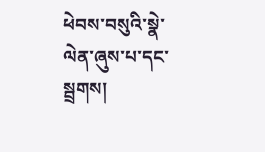ཕེབས་བསུའི་སྣེ་ལེན་ཞུས་པ་དང་སྦྲགས།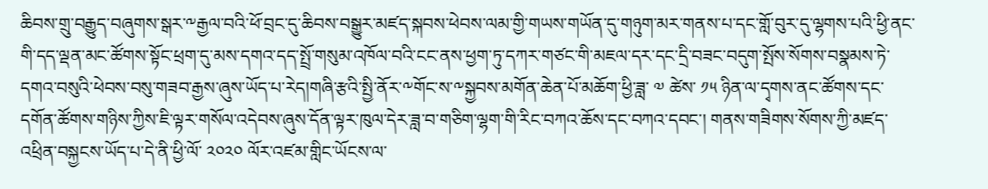ཆིབས་གྲུ་བརྒྱུད་བཞུགས་སྒར་༸རྒྱལ་བའི་ཕོ་བྲང་དུ་ཆིབས་བསྒྱུར་མཛད་སྐབས་ཕེབས་ལམ་གྱི་གཡས་གཡོན་དུ་གཉུག་མར་གནས་པ་དང་གློ་བུར་དུ་ལྷགས་པའི་ཕྱི་ནང་གི་དད་ལྡན་མང་ཚོགས་སྟོང་ཕྲག་དུ་མས་དགའ་དད་སྤྲོ་གསུམ་འཁོལ་བའི་ངང་ནས་ཕྱག་ཏུ་དཀར་གཙང་གི་མཇལ་དར་དང་དྲི་བཟང་བདུག་སྤོས་སོགས་བསྣམས་ཏེ་དགའ་བསུའི་ཕེབས་བསུ་གཟབ་རྒྱས་ཞུས་ཡོད་པ་རེད།གཞི་རྩའི་སྤྱི་ནོར་༸གོང་ས་༸སྐྱབས་མགོན་ཆེན་པོ་མཆོག་ཕྱི་ཟླ་ ༧ ཚེས་ ༡༥ ཉིན་ལ་དྭགས་ནང་ཚོགས་དང་དགོན་ཚོགས་གཉིས་ཀྱིས་ཇི་ལྟར་གསོལ་འདེབས་ཞུས་དོན་ལྟར་ཁུལ་དེར་ཟླ་བ་གཅིག་ལྷག་གི་རིང་བཀའ་ཆོས་དང་བཀའ་དབང་། གནས་གཟིགས་སོགས་ཀྱི་མཛད་འཕྲིན་བསྐྱངས་ཡོད་པ་དེ་ནི་ཕྱི་ལོ་ ༢༠༢༠ ལོར་འཛམ་གླིང་ཡོངས་ལ་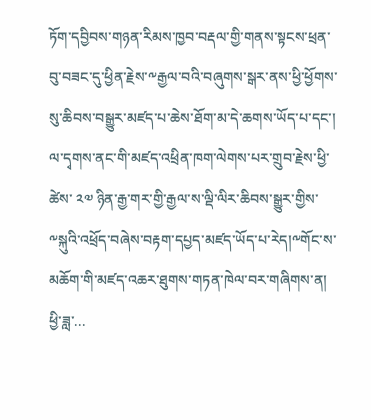ཏོག་དབྱིབས་གཉན་རིམས་ཁྱབ་བརྡལ་གྱི་གནས་སྟངས་ཕྲན་བུ་བཟང་དུ་ཕྱིན་རྗེས་༸རྒྱལ་བའི་བཞུགས་སྒར་ནས་ཕྱི་ཕྱོགས་སུ་ཆིབས་བསྒྱུར་མཛད་པ་ཆེས་ཐོག་མ་དེ་ཆགས་ཡོད་པ་དང་། ལ་དྭགས་ནང་གི་མཛད་འཕྲིན་ཁག་ལེགས་པར་གྲུབ་རྗེས་ཕྱི་ཚེས་ ༢༧ ཉིན་རྒྱ་གར་གྱི་རྒྱལ་ས་ལྡི་ལིར་ཆིབས་སྒྱུར་གྱིས་༸སྐུའི་འཕྲོད་བཞེས་བརྟག་དཔྱད་མཛད་ཡོད་པ་རེད།༸གོང་ས་མཆོག་གི་མཛད་འཆར་ཐུགས་གཏན་ཁེལ་བར་གཞིགས་ན། ཕྱི་ཟླ་...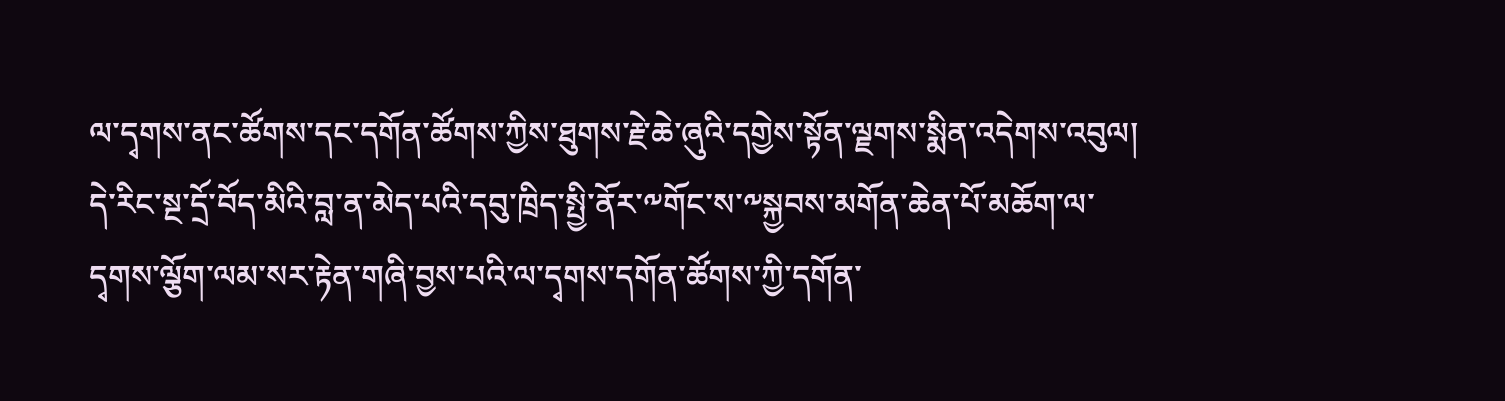ལ་དྭགས་ནང་ཚོགས་དང་དགོན་ཚོགས་ཀྱིས་ཐུགས་རྗེ་ཆེ་ཞུའི་དགྱེས་སྟོན་ལྗགས་སྨིན་འདེགས་འབུལ།
དེ་རིང་སྔ་དྲོ་བོད་མིའི་བླ་ན་མེད་པའི་དབུ་ཁྲིད་སྤྱི་ནོར་༸གོང་ས་༸སྐྱབས་མགོན་ཆེན་པོ་མཆོག་ལ་དྭགས་ལྕོག་ལམ་སར་རྟེན་གཞི་བྱས་པའི་ལ་དྭགས་དགོན་ཚོགས་ཀྱི་དགོན་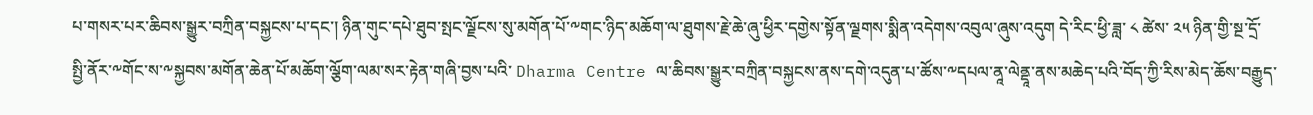པ་གསར་པར་ཆིབས་སྒྱུར་བཀྲིན་བསྐྱངས་པ་དང་། ཉིན་གུང་དཔེ་ཐུབ་སྤང་ལྗོངས་སུ་མགོན་པོ་༸གང་ཉིད་མཆོག་ལ་ཐུགས་རྗེ་ཆེ་ཞུ་ཕྱིར་དགྱེས་སྟོན་ལྗགས་སྨིན་འདེགས་འབུལ་ཞུས་འདུག དེ་རིང་ཕྱི་ཟླ་ ༨ ཚེས་ ༢༥ ཉིན་གྱི་སྔ་དྲོ་སྤྱི་ནོར་༸གོང་ས་༸སྐྱབས་མགོན་ཆེན་པོ་མཆོག་ལྕོག་ལམ་སར་རྟེན་གཞི་བྱས་པའི་ Dharma Centre ལ་ཆིབས་སྒྱུར་བཀྲིན་བསྐྱངས་ནས་དགེ་འདུན་པ་ཚོས་༸དཔལ་ནཱ་ལེནྡཱ་ནས་མཆེད་པའི་བོད་ཀྱི་རིས་མེད་ཆོས་བརྒྱུད་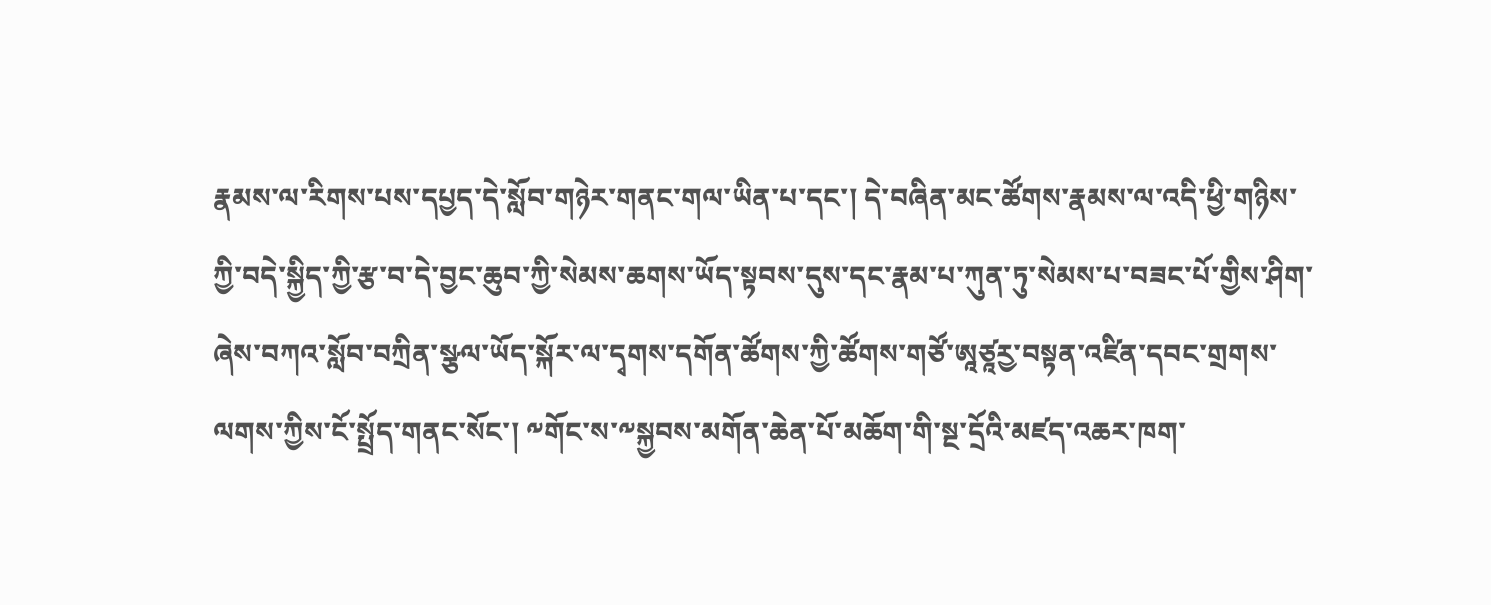རྣམས་ལ་རིགས་པས་དཔྱད་དེ་སློབ་གཉེར་གནང་གལ་ཡིན་པ་དང་། དེ་བཞིན་མང་ཚོགས་རྣམས་ལ་འདི་ཕྱི་གཉིས་ཀྱི་བདེ་སྐྱིད་ཀྱི་རྩ་བ་དེ་བྱང་ཆུབ་ཀྱི་སེམས་ཆགས་ཡོད་སྟབས་དུས་དང་རྣམ་པ་ཀུན་ཏུ་སེམས་པ་བཟང་པོ་གྱིས་ཤིག་ཞེས་བཀའ་སློབ་བཀྲིན་སྩལ་ཡོད་སྐོར་ལ་དྭགས་དགོན་ཚོགས་ཀྱི་ཚོགས་གཙོ་ཨཱཙཱརྱ་བསྟན་འཛིན་དབང་གྲགས་ལགས་ཀྱིས་ངོ་སྤྲོད་གནང་སོང་། ༸གོང་ས་༸སྐྱབས་མགོན་ཆེན་པོ་མཆོག་གི་སྔ་དྲོའི་མཛད་འཆར་ཁག་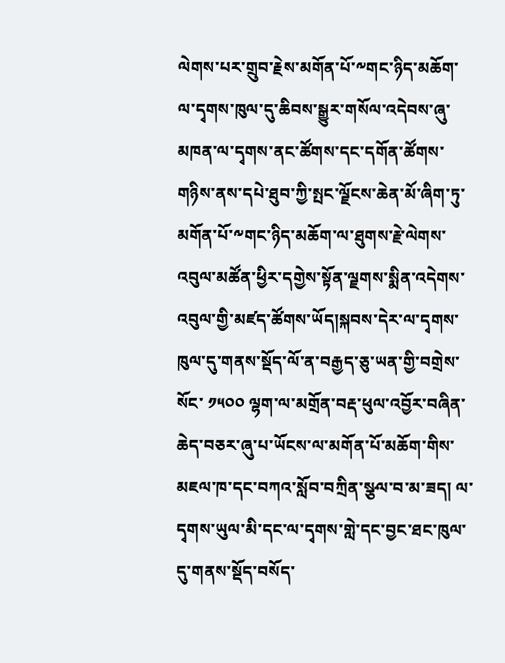ལེགས་པར་གྲུབ་རྗེས་མགོན་པོ་༸གང་ཉིད་མཆོག་ལ་དྭགས་ཁུལ་དུ་ཆིབས་སྒྱུར་གསོལ་འདེབས་ཞུ་མཁན་ལ་དྭགས་ནང་ཚོགས་དང་དགོན་ཚོགས་གཉིས་ནས་དཔེ་ཐུབ་ཀྱི་སྤང་ལྗོངས་ཆེན་མོ་ཞིག་ཏུ་མགོན་པོ་༸གང་ཉིད་མཆོག་ལ་ཐུགས་རྗེ་ལེགས་འབུལ་མཚོན་ཕྱིར་དགྱེས་སྟོན་ལྗགས་སྨིན་འདེགས་འབུལ་གྱི་མཛད་ཚོགས་ཡོད།སྐབས་དེར་ལ་དྭགས་ཁུལ་དུ་གནས་སྡོད་ལོ་ན་བརྒྱད་ཅུ་ཡན་གྱི་བགྲེས་སོང་ ༡༥༠༠ ལྷག་ལ་མགྲོན་བརྡ་ཕུལ་འབྱོར་བཞིན་ཆེད་བཅར་ཞུ་པ་ཡོངས་ལ་མགོན་པོ་མཆོག་གིས་མཇལ་ཁ་དང་བཀའ་སློབ་བཀྲིན་སྩལ་བ་མ་ཟད། ལ་དྭགས་ཡུལ་མི་དང་ལ་དྭགས་གླེ་དང་བྱང་ཐང་ཁུལ་དུ་གནས་སྡོད་བསོད་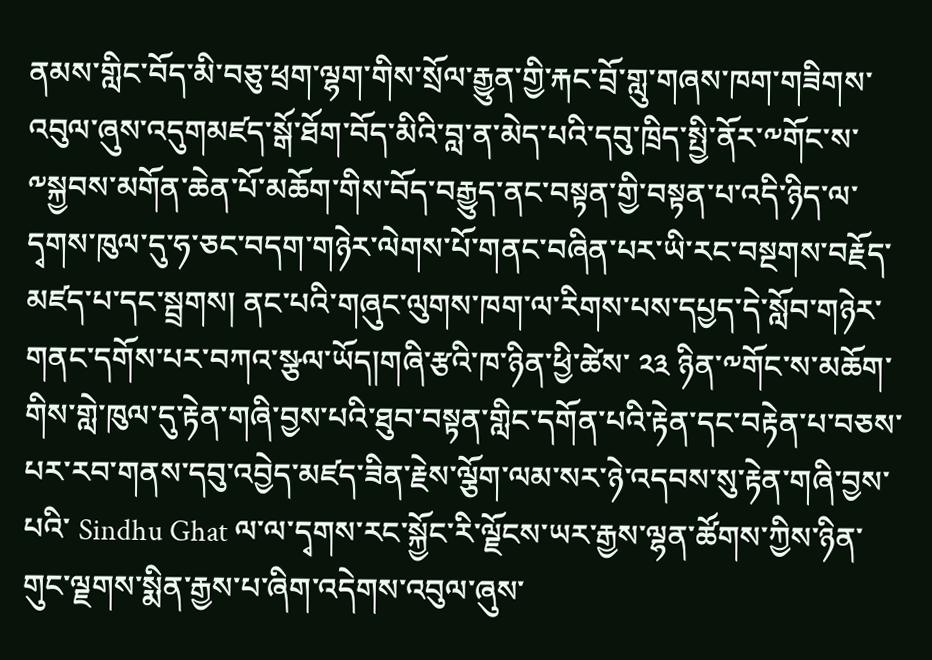ནམས་གླིང་བོད་མི་བཅུ་ཕྲག་ལྷག་གིས་སྲོལ་རྒྱུན་གྱི་རྐང་བྲོ་གླུ་གཞས་ཁག་གཟིགས་འབུལ་ཞུས་འདུགམཛད་སྒོ་ཐོག་བོད་མིའི་བླ་ན་མེད་པའི་དབུ་ཁྲིད་སྤྱི་ནོར་༸གོང་ས་༸སྐྱབས་མགོན་ཆེན་པོ་མཆོག་གིས་བོད་བརྒྱུད་ནང་བསྟན་གྱི་བསྟན་པ་འདི་ཉིད་ལ་དྭགས་ཁུལ་དུ་ཧ་ཅང་བདག་གཉེར་ལེགས་པོ་གནང་བཞིན་པར་ཡི་རང་བསྔགས་བརྗོད་མཛད་པ་དང་སྦྲགས། ནང་པའི་གཞུང་ལུགས་ཁག་ལ་རིགས་པས་དཔྱད་དེ་སློབ་གཉེར་གནང་དགོས་པར་བཀའ་སྩལ་ཡོད།གཞི་རྩའི་ཁ་ཉིན་ཕྱི་ཚེས་ ༢༣ ཉིན་༸གོང་ས་མཆོག་གིས་གླེ་ཁུལ་དུ་རྟེན་གཞི་བྱས་པའི་ཐུབ་བསྟན་གླིང་དགོན་པའི་རྟེན་དང་བརྟེན་པ་བཅས་པར་རབ་གནས་དབུ་འབྱེད་མཛད་ཟིན་རྗེས་ལྕོག་ལམ་སར་ཉེ་འདབས་སུ་རྟེན་གཞི་བྱས་པའི་ Sindhu Ghat ལ་ལ་དྭགས་རང་སྐྱོང་རི་ལྗོངས་ཡར་རྒྱས་ལྷན་ཚོགས་ཀྱིས་ཉིན་གུང་ལྗགས་སྨིན་རྒྱས་པ་ཞིག་འདེགས་འབུལ་ཞུས་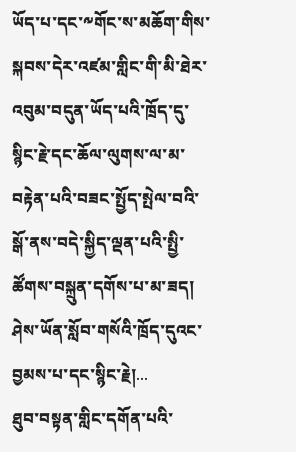ཡོད་པ་དང་༸གོང་ས་མཆོག་གིས་སྐབས་དེར་འཛམ་གླིང་གི་མི་ཐེར་འབུམ་བདུན་ཡོད་པའི་ཁྲོད་དུ་སྙིང་རྗེ་དང་ཆོལ་ལུགས་ལ་མ་བརྟེན་པའི་བཟང་སྤྱོད་སྤེལ་བའི་སྒོ་ནས་བདེ་སྐྱིད་ལྡན་པའི་སྤྱི་ཚོགས་བསྐྲུན་དགོས་པ་མ་ཟད། ཤེས་ཡོན་སློབ་གསོའི་ཁྲོད་དུའང་བྱམས་པ་དང་སྙིང་རྗེ།...
ཐུབ་བསྟན་གླིང་དགོན་པའི་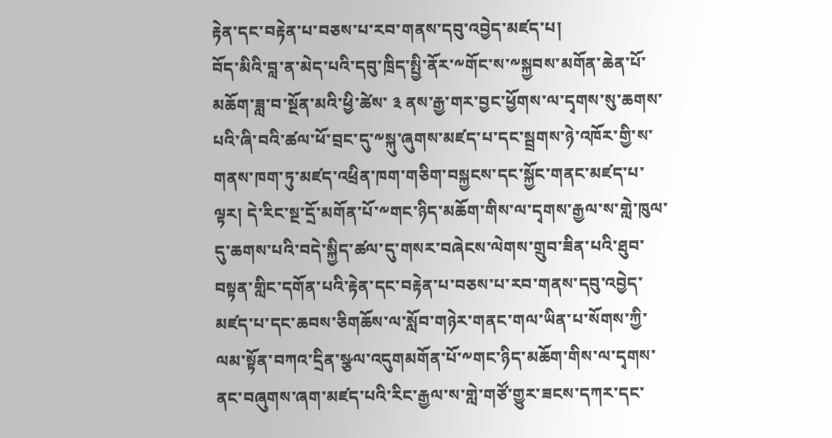རྟེན་དང་བརྟེན་པ་བཅས་པ་རབ་གནས་དབུ་འབྱེད་མཛད་པ།
བོད་མིའི་བླ་ན་མེད་པའི་དབུ་ཁྲིད་སྤྱི་ནོར་༸གོང་ས་༸སྐྱབས་མགོན་ཆེན་པོ་མཆོག་ཟླ་བ་སྔོན་མའི་ཕྱི་ཚེས་ ༣ ནས་རྒྱ་གར་བྱང་ཕྱོགས་ལ་དྭགས་སུ་ཆགས་པའི་ཞི་བའི་ཚལ་ཕོ་བྲང་དུ་༸སྐུ་ཞུགས་མཛད་པ་དང་སྦྲགས་ཉེ་འཁོར་གྱི་ས་གནས་ཁག་ཏུ་མཛད་འཕྲིན་ཁག་གཅིག་བསྐྱངས་དང་སྐྱོང་གནང་མཛད་པ་ལྟར། དེ་རིང་སྔ་དྲོ་མགོན་པོ་༸གང་ཉིད་མཆོག་གིས་ལ་དྭགས་རྒྱལ་ས་གླེ་ཁུལ་དུ་ཆགས་པའི་བདེ་སྐྱིད་ཚལ་དུ་གསར་བཞེངས་ལེགས་གྲུབ་ཟིན་པའི་ཐུབ་བསྟན་གླིང་དགོན་པའི་རྟེན་དང་བརྟེན་པ་བཅས་པ་རབ་གནས་དབུ་འབྱེད་མཛད་པ་དང་ཆབས་ཅིགཆོས་ལ་སློབ་གཉེར་གནང་གལ་ཡིན་པ་སོགས་ཀྱི་ལམ་སྟོན་བཀའ་དྲིན་སྩལ་འདུགམགོན་པོ་༸གང་ཉིད་མཆོག་གིས་ལ་དྭགས་ནང་བཞུགས་ཞག་མཛད་པའི་རིང་རྒྱལ་ས་གླེ་གཙོ་གྱུར་ཟངས་དཀར་དང་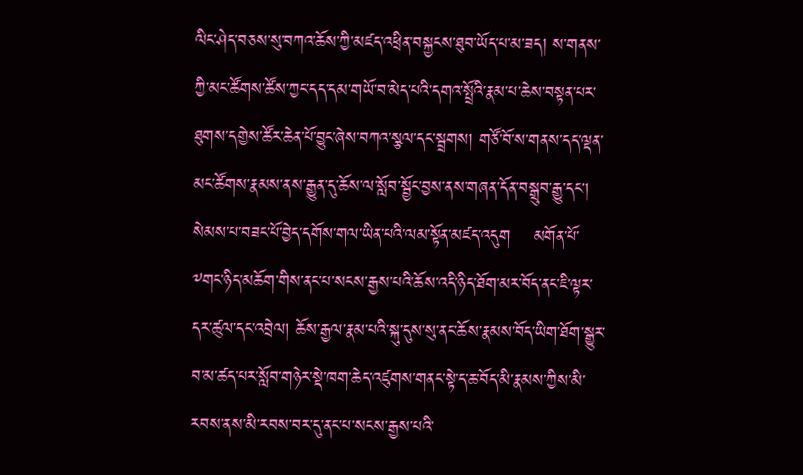ལིང་ཤེད་བཅས་སུ་བཀའ་ཆོས་ཀྱི་མཛད་འཕྲིན་བསྐྱངས་ཐུབ་ཡོད་པ་མ་ཟད། ས་གནས་ཀྱི་མང་ཚོགས་ཚོས་ཀྱང་དད་དམ་གཡོ་བ་མེད་པའི་དགའ་སྤྲོའི་རྣམ་པ་ཆེས་བསྟན་པར་ཐུགས་དགྱེས་ཚོར་ཆེན་པོ་བྱུང་ཞེས་བཀའ་སྩལ་དང་སྦྲགས། གཙོ་བོ་ས་གནས་དད་ལྡན་མང་ཚོགས་རྣམས་ནས་རྒྱུན་དུ་ཆོས་ལ་སློབ་སྦྱོང་བྱས་ནས་གཞན་དོན་བསྒྲུབ་རྒྱུ་དང་། སེམས་པ་བཟང་པོ་བྱེད་དགོས་གལ་ཡིན་པའི་ལམ་སྟོན་མཛད་འདུག    མགོན་པོ་༸གང་ཉིད་མཆོག་གིས་ནང་པ་སངས་རྒྱས་པའི་ཆོས་འདི་ཉིད་ཐོག་མར་བོད་ནང་ཇི་ལྟར་དར་ཚུལ་དང་འབྲེལ། ཆོས་རྒྱལ་རྣམ་པའི་སྐུ་དུས་སུ་ནང་ཆོས་རྣམས་བོད་ཡིག་ཐོག་སྒྱུར་བ་མ་ཚད་པར་སློབ་གཉེར་སྡེ་ཁག་ཆེད་འཛུགས་གནང་སྟེ་ད་ཆ་བོད་མི་རྣམས་ཀྱིས་མི་རབས་ནས་མི་རབས་བར་དུ་ནང་པ་སངས་རྒྱས་པའི་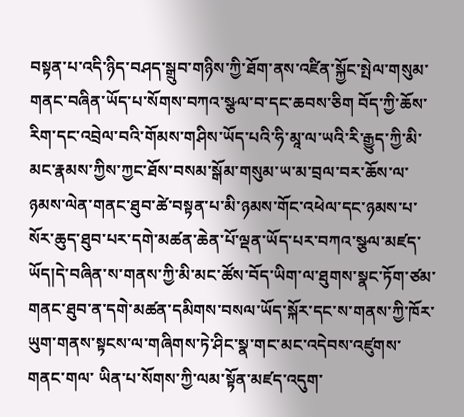བསྟན་པ་འདི་ཉིད་བཤད་སྒྲུབ་གཉིས་ཀྱི་ཐོག་ནས་འཛིན་སྐྱོང་སྤེལ་གསུམ་གནང་བཞིན་ཡོད་པ་སོགས་བཀའ་སྩལ་བ་དང་ཆབས་ཅིག བོད་ཀྱི་ཆོས་རིག་དང་འབྲེལ་བའི་གོམས་གཤིས་ཡོད་པའི་ཧི་མཱ་ལ་ཡའི་རི་རྒྱུད་ཀྱི་མི་མང་རྣམས་ཀྱིས་ཀྱང་ཐོས་བསམ་སྒོམ་གསུམ་ཡ་མ་བྲལ་བར་ཆོས་ལ་ཉམས་ལེན་གནང་ཐུབ་ཚེ་བསྟན་པ་མི་ཉམས་གོང་འཕེལ་དང་ཉམས་པ་སོར་ཆུད་ཐུབ་པར་དགེ་མཚན་ཆེན་པོ་ལྡན་ཡོད་པར་བཀའ་སྩལ་མཛད་ཡོད།དེ་བཞིན་ས་གནས་ཀྱི་མི་མང་ཚོས་བོད་ཡིག་ལ་ཐུགས་སྣང་ཏོག་ཙམ་གནང་ཐུབ་ན་དགེ་མཚན་དམིགས་བསལ་ཡོད་སྐོར་དང་ས་གནས་ཀྱི་ཁོར་ཡུག་གནས་སྟངས་ལ་གཞིགས་ཏེ་ཤིང་སྣ་གང་མང་འདེབས་འཛུགས་གནང་གལ་ ཡིན་པ་སོགས་ཀྱི་ལམ་སྟོན་མཛད་འདུག་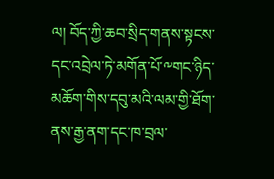ལ། བོད་ཀྱི་ཆབ་སྲིད་གནས་སྟངས་དང་འབྲེལ་ཏེ་མགོན་པོ་༸གང་ཉིད་མཆོག་གིས་དབུ་མའི་ལམ་གྱི་ཐོག་ནས་རྒྱ་ནག་དང་ཁ་བྲལ་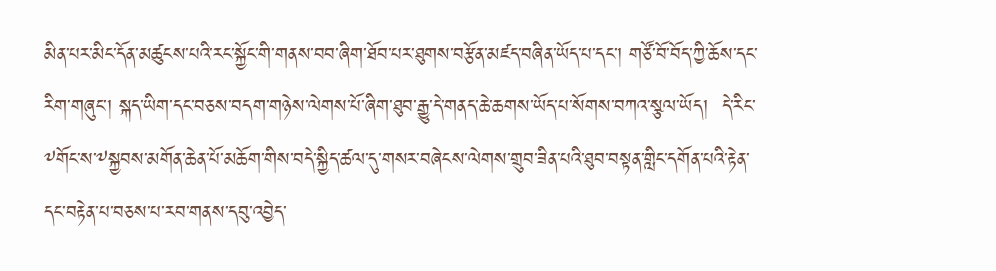མིན་པར་མིང་དོན་མཚུངས་པའི་རང་སྐྱོང་གི་གནས་བབ་ཞིག་ཐོབ་པར་ཐུགས་བརྩོན་མཛད་བཞིན་ཡོད་པ་དང་། གཙོ་བོ་བོད་ཀྱི་ཆོས་དང་རིག་གཞུང་། སྐད་ཡིག་དང་བཅས་བདག་གཉེས་ལེགས་པོ་ཞིག་ཐུབ་རྒྱུ་དེ་གནད་ཆེ་ཆགས་ཡོད་པ་སོགས་བཀའ་སྩལ་ཡོད།  དེ་རིང་༸གོང་ས་༸སྐྱབས་མགོན་ཆེན་པོ་མཆོག་གིས་བདེ་སྐྱིད་ཚལ་དུ་གསར་བཞེངས་ལེགས་གྲུབ་ཟིན་པའི་ཐུབ་བསྟན་གླིང་དགོན་པའི་རྟེན་དང་བརྟེན་པ་བཅས་པ་རབ་གནས་དབུ་འབྱེད་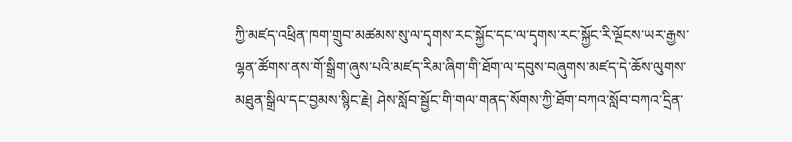ཀྱི་མཛད་འཕྲིན་ཁག་གྲུབ་མཚམས་སུ་ལ་དྭགས་རང་སྐྱོང་དང་ལ་དྭགས་རང་སྐྱོང་རི་ལྔོངས་ཡར་རྒྱས་ལྷན་ཚོགས་ནས་གོ་སྒྲིག་ཞུས་པའི་མཛད་རིམ་ཞིག་གི་ཐོག་ལ་དབུས་བཞུགས་མཛད་དེ་ཆོས་ལུགས་མཐུན་སྒྲིལ་དང་བྱམས་སྙིང་རྗེ། ཤེས་སློབ་སྦྱོང་གི་གལ་གནད་སོགས་ཀྱི་ཐོག་བཀའ་སློབ་བཀའ་དྲིན་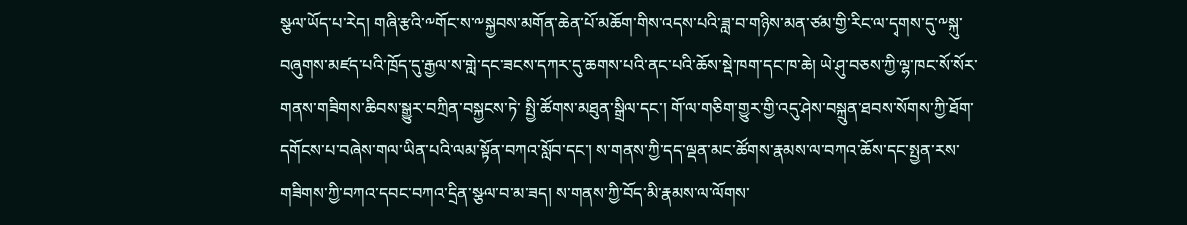སྩལ་ཡོད་པ་རེད། གཞི་རྩའི་༸གོང་ས་༸སྐྱབས་མགོན་ཆེན་པོ་མཆོག་གིས་འདས་པའི་ཟླ་བ་གཉིས་མན་ཙམ་གྱི་རིང་ལ་དྭགས་དུ་༸སྐུ་བཞུགས་མཛད་པའི་ཁྲོད་དུ་རྒྱལ་ས་གླེ་དང་ཟངས་དཀར་དུ་ཆགས་པའི་ནང་པའི་ཆོས་སྡེ་ཁག་དང་ཁ་ཆེ། ཡེ་ཤུ་བཅས་ཀྱི་ལྷ་ཁང་སོ་སོར་གནས་གཟིགས་ཆིབས་སྒྱུར་བཀྲིན་བསྐྱངས་ཏེ་ སྤྱི་ཚོགས་མཐུན་སྒྲིལ་དང་། གོ་ལ་གཅིག་གྱུར་གྱི་འདུ་ཤེས་བསྐྲུན་ཐབས་སོགས་ཀྱི་ཐོག་དགོངས་པ་བཞེས་གལ་ཡིན་པའི་ལམ་སྟོན་བཀའ་སློབ་དང་། ས་གནས་ཀྱི་དད་ལྡན་མང་ཚོགས་རྣམས་ལ་བཀའ་ཆོས་དང་སྤྱན་རས་གཟིགས་ཀྱི་བཀའ་དབང་བཀའ་དྲིན་སྩལ་བ་མ་ཟད། ས་གནས་ཀྱི་བོད་མི་རྣམས་ལ་ལོགས་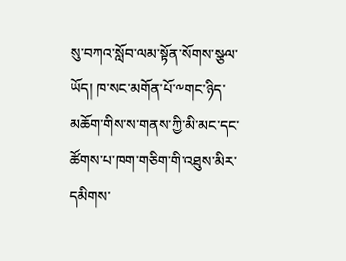སུ་བཀའ་སློབ་ལམ་སྟོན་སོགས་སྩལ་ཡོད། ཁ་སང་མགོན་པོ་༸གང་ཉིད་མཆོག་གིས་ས་གནས་ཀྱི་མི་མང་དང་ཚོགས་པ་ཁག་གཅིག་གི་འཐུས་མིར་དམིགས་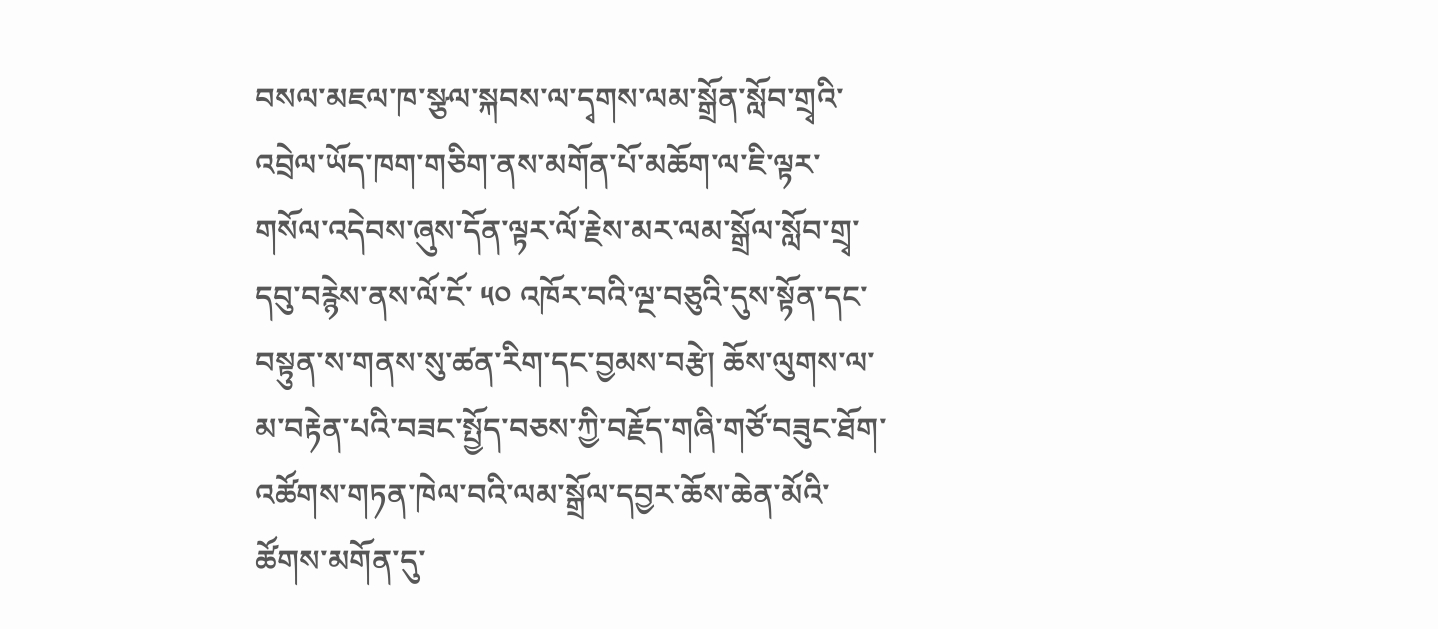བསལ་མཇལ་ཁ་སྩལ་སྐབས་ལ་དྭགས་ལམ་སྒྲོན་སློབ་གྲྭའི་འབྲེལ་ཡོད་ཁག་གཅིག་ནས་མགོན་པོ་མཆོག་ལ་ཇི་ལྟར་གསོལ་འདེབས་ཞུས་དོན་ལྟར་ལོ་རྗེས་མར་ལམ་སྒྲོལ་སློབ་གྲྭ་དབུ་བརྙེས་ནས་ལོ་ངོ་ ༥༠ འཁོར་བའི་ལྔ་བཅུའི་དུས་སྟོན་དང་བསྟུན་ས་གནས་སུ་ཚན་རིག་དང་བྱམས་བརྩེ། ཆོས་ལུགས་ལ་མ་བརྟེན་པའི་བཟང་སྤྱོད་བཅས་ཀྱི་བརྗོད་གཞི་གཙོ་བཟུང་ཐོག་འཚོགས་གཏན་ཁེལ་བའི་ལམ་སྒྲོལ་དབྱར་ཆོས་ཆེན་མོའི་ཚོགས་མགོན་དུ་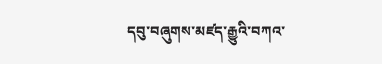དབུ་བཞུགས་མཛད་རྒྱུའི་བཀའ་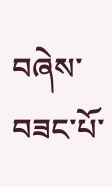བཞེས་བཟང་པོ་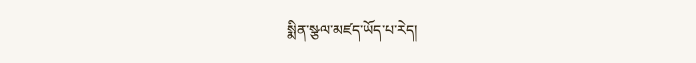སྨིན་སྩལ་མཛད་ཡོད་པ་རེད།